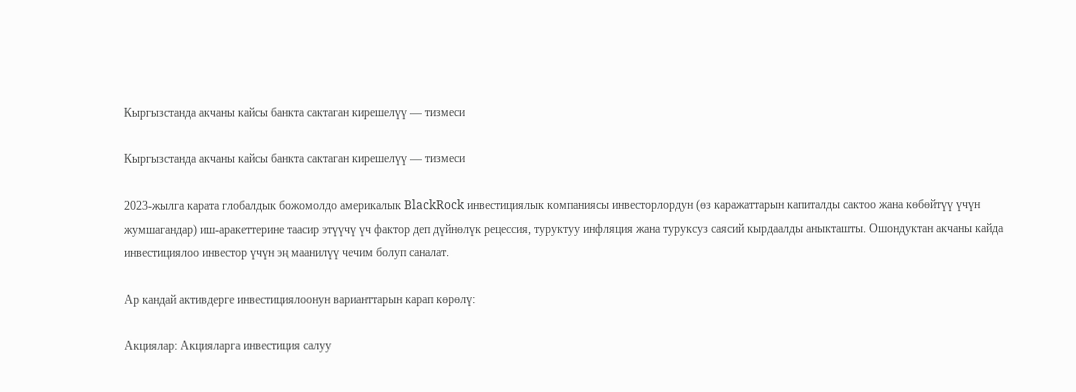Кыргызстанда акчаны кайсы банкта сактаган кирешелүү — тизмеси

Кыргызстанда акчаны кайсы банкта сактаган кирешелүү — тизмеси

2023-жылга карата глобалдык божомолдо америкалык BlackRock инвестициялык компаниясы инвесторлордун (өз каражаттарын капиталды сактоо жана көбөйтүү үчүн жумшагандар) иш-аракеттерине таасир этүүчү үч фактор деп дүйнөлүк рецессия, туруктуу инфляция жана туруксуз саясий кырдаалды аныкташты. Ошондуктан акчаны кайда инвестициялоо инвестор үчүн эң маанилүү чечим болуп саналат.

Ар кандай активдерге инвестициялоонун варианттарын карап көрөлү:

Акциялар: Акцияларга инвестиция салуу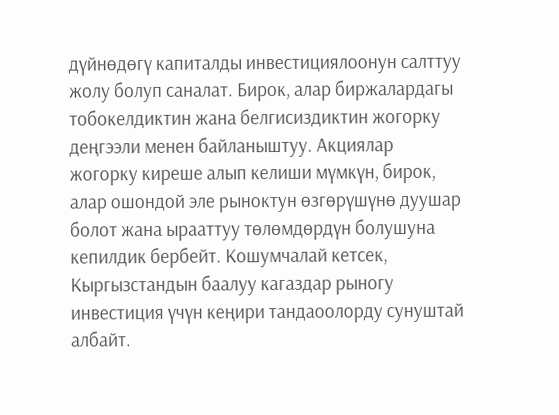дүйнөдөгү капиталды инвестициялоонун салттуу жолу болуп саналат. Бирок, алар биржалардагы тобокелдиктин жана белгисиздиктин жогорку деңгээли менен байланыштуу. Акциялар жогорку киреше алып келиши мүмкүн, бирок, алар ошондой эле рыноктун өзгөрүшүнө дуушар болот жана ырааттуу төлөмдөрдүн болушуна кепилдик бербейт. Кошумчалай кетсек, Кыргызстандын баалуу кагаздар рыногу инвестиция үчүн кеңири тандаоолорду сунуштай албайт.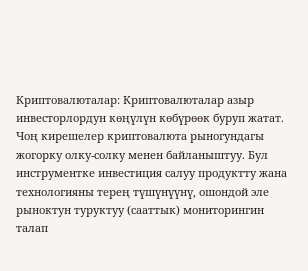Криптовалюталар: Криптовалюталар азыр инвесторлордун көңүлүн көбүрөөк буруп жатат. Чоң кирешелер криптовалюта рыногундагы жогорку олку-солку менен байланыштуу. Бул инструментке инвестиция салуу продуктту жана технологияны терең түшүнүүнү, ошондой эле рыноктун туруктуу (сааттык) мониторингин талап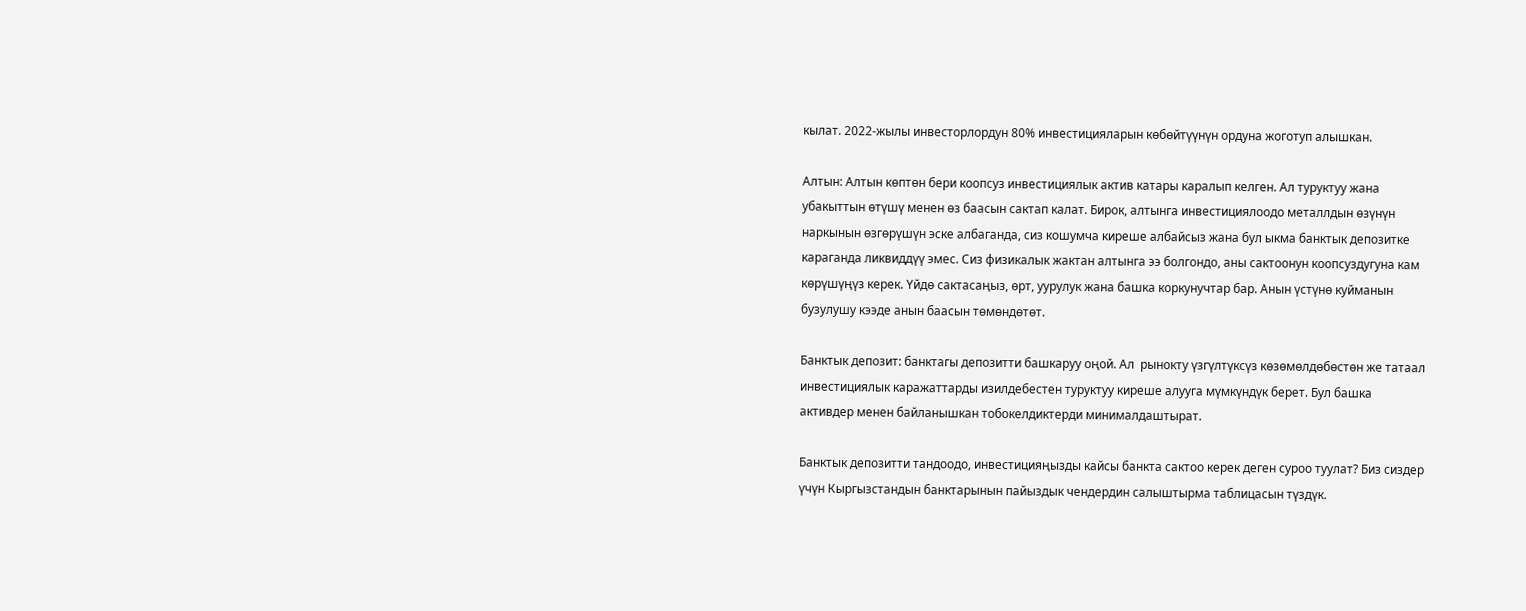кылат. 2022-жылы инвесторлордун 80% инвестицияларын көбөйтүүнүн ордуна жоготуп алышкан.

Алтын: Алтын көптөн бери коопсуз инвестициялык актив катары каралып келген. Ал туруктуу жана убакыттын өтүшү менен өз баасын сактап калат. Бирок, алтынга инвестициялоодо металлдын өзүнүн наркынын өзгөрүшүн эске албаганда, сиз кошумча киреше албайсыз жана бул ыкма банктык депозитке караганда ликвиддүү эмес. Сиз физикалык жактан алтынга ээ болгондо, аны сактоонун коопсуздугуна кам көрүшүңүз керек. Үйдө сактасаңыз, өрт, уурулук жана башка коркунучтар бар. Анын үстүнө куйманын бузулушу кээде анын баасын төмөндөтөт.

Банктык депозит: банктагы депозитти башкаруу оңой. Ал  рынокту үзгүлтүксүз көзөмөлдөбөстөн же татаал инвестициялык каражаттарды изилдебестен туруктуу киреше алууга мүмкүндүк берет. Бул башка активдер менен байланышкан тобокелдиктерди минималдаштырат.

Банктык депозитти тандоодо, инвестицияңызды кайсы банкта сактоо керек деген суроо туулат? Биз сиздер үчүн Кыргызстандын банктарынын пайыздык чендердин салыштырма таблицасын түздүк.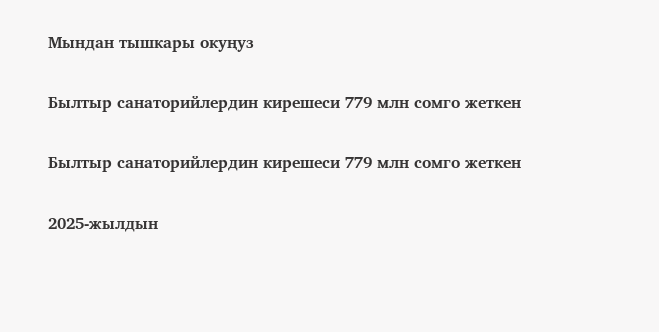Мындан тышкары окуңуз

Былтыр санаторийлердин кирешеси 779 млн сомго жеткен

Былтыр санаторийлердин кирешеси 779 млн сомго жеткен

2025-жылдын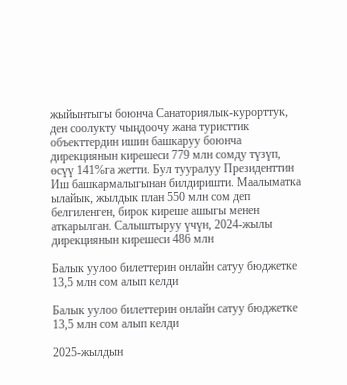жыйынтыгы боюнча Санаториялык-курорттук, ден соолукту чыңдоочу жана туристтик объекттердин ишин башкаруу боюнча дирекциянын кирешеси 779 млн сомду түзүп, өсүү 141%га жетти. Бул тууралуу Президенттин Иш башкармалыгынан билдиришти. Маалыматка ылайык, жылдык план 550 млн сом деп белгиленген, бирок киреше ашыгы менен аткарылган. Салыштыруу үчүн, 2024-жылы дирекциянын кирешеси 486 млн

Балык уулоо билеттерин онлайн сатуу бюджетке 13,5 млн сом алып келди

Балык уулоо билеттерин онлайн сатуу бюджетке 13,5 млн сом алып келди

2025-жылдын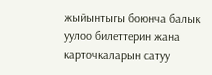жыйынтыгы боюнча балык уулоо билеттерин жана карточкаларын сатуу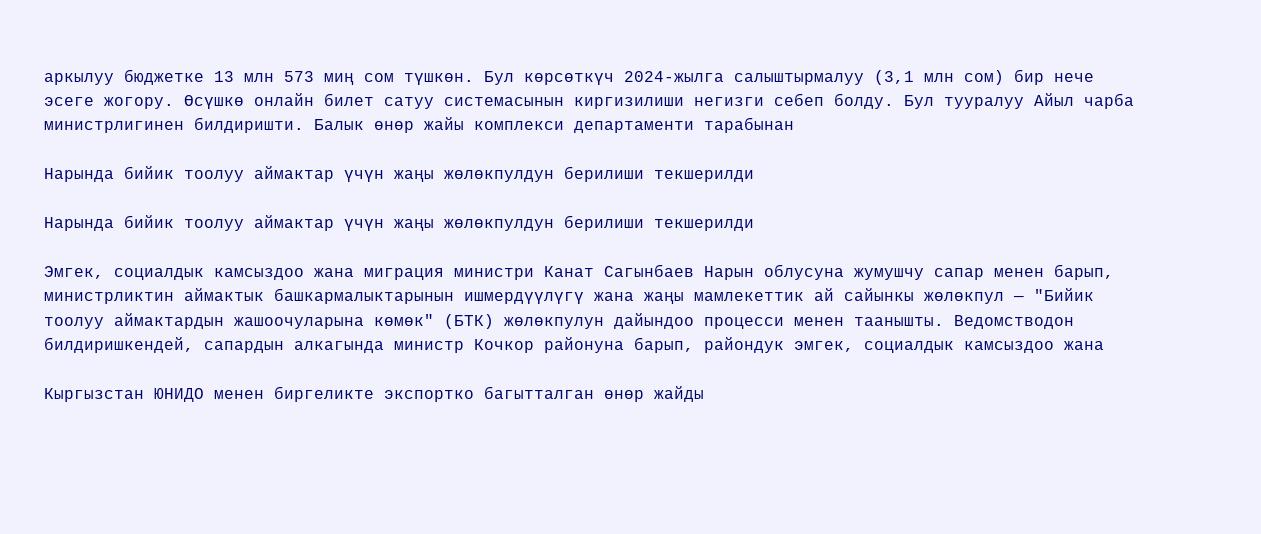аркылуу бюджетке 13 млн 573 миң сом түшкөн. Бул көрсөткүч 2024-жылга салыштырмалуу (3,1 млн сом) бир нече эсеге жогору. Өсүшкө онлайн билет сатуу системасынын киргизилиши негизги себеп болду. Бул тууралуу Айыл чарба министрлигинен билдиришти. Балык өнөр жайы комплекси департаменти тарабынан

Нарында бийик тоолуу аймактар үчүн жаңы жөлөкпулдун берилиши текшерилди

Нарында бийик тоолуу аймактар үчүн жаңы жөлөкпулдун берилиши текшерилди

Эмгек, социалдык камсыздоо жана миграция министри Канат Сагынбаев Нарын облусуна жумушчу сапар менен барып, министрликтин аймактык башкармалыктарынын ишмердүүлүгү жана жаңы мамлекеттик ай сайынкы жөлөкпул — "Бийик тоолуу аймактардын жашоочуларына көмөк" (БТК) жөлөкпулун дайындоо процесси менен таанышты. Ведомстводон билдиришкендей, сапардын алкагында министр Кочкор районуна барып, райондук эмгек, социалдык камсыздоо жана

Кыргызстан ЮНИДО менен биргеликте экспортко багытталган өнөр жайды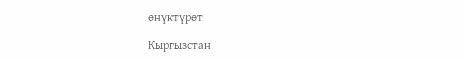өнүктүрөт

Кыргызстан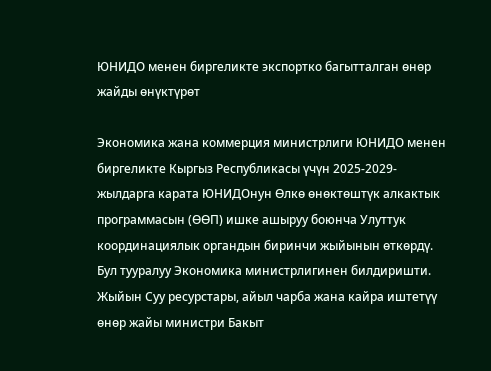ЮНИДО менен биргеликте экспортко багытталган өнөр жайды өнүктүрөт

Экономика жана коммерция министрлиги ЮНИДО менен биргеликте Кыргыз Республикасы үчүн 2025-2029-жылдарга карата ЮНИДОнун Өлкө өнөктөштүк алкактык программасын (ӨӨП) ишке ашыруу боюнча Улуттук координациялык органдын биринчи жыйынын өткөрдү. Бул тууралуу Экономика министрлигинен билдиришти. Жыйын Суу ресурстары, айыл чарба жана кайра иштетүү өнөр жайы министри Бакыт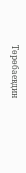Төрөбаевдин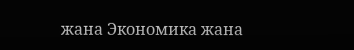жана Экономика жана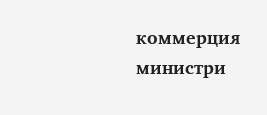коммерция министри